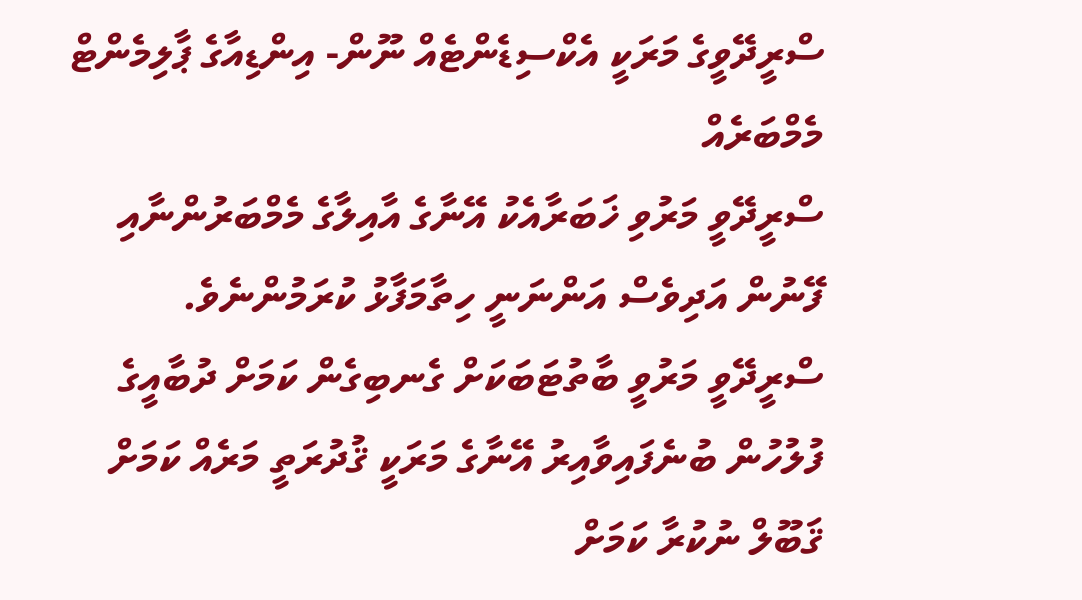ސްރީދޭވީގެ މަރަކީ އެކްސިޑެންޓެއް ނޫން- އިންޑިއާގެ ޕާލިމެންޓް މެމްބަރެއް
ސްރީދޭވީ މަރުވި ޚަބަރާއެކު އޭނާގެ އާއިލާގެ މެމްބަރުންނާއި ފޭނުން އަދިވެސް އަންނަނީ ހިތާމަފާޅު ކުރަމުންނެވެ.
ސްރީދޭވީ މަރުވީ ބާތުޓަބަކަށް ގެނބިގެން ކަމަށް ދުބާއީގެ ފުލުހުން ބުނެފައިވާއިރު އޭނާގެ މަރަކީ ޤުދުރަތީ މަރެއް ކަމަށް ޤަބޫލް ނުކުރާ ކަމަށް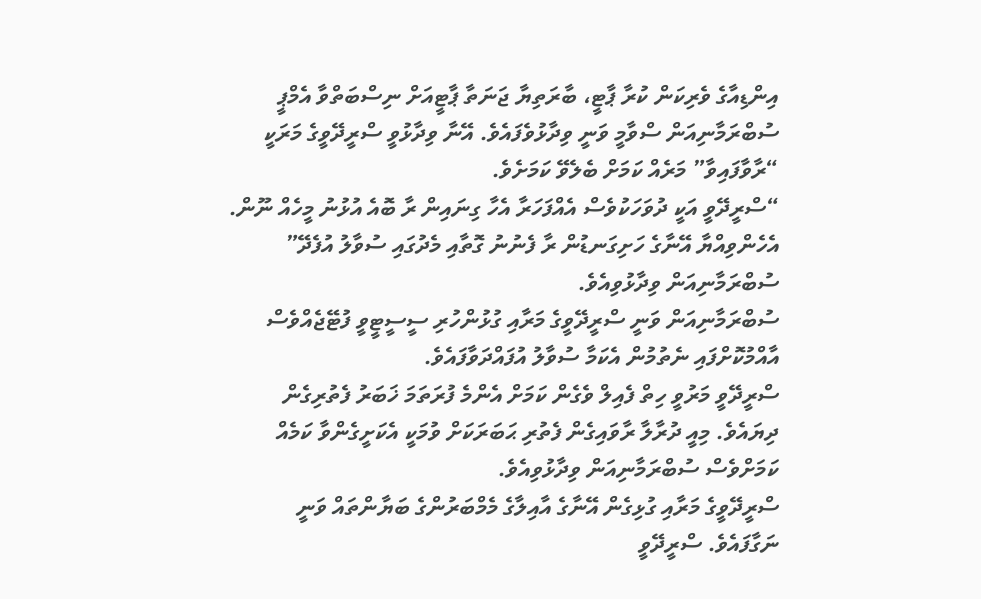އިންޑިއާގެ ވެރިކަން ކުރާ ޕާޓީ، ބާރަތިޔާ ޖަނަތާ ޕާޓީއަށް ނިސްބަތްވާ އެމްޕީ ސުބްރަމާނިއަން ސްވާމީ ވަނީ ވިދާޅުވެފައެވެ. އޭނާ ވިދާޅުވީ ސްރީދޭވީގެ މަރަކީ “ރާވާފައިވާ” މަރެއް ކަމަށް ބެލެވޭ ކަމަށެވެ.
“ސްރީދޭވީ އަކީ ދުވަހަކުވެސް އެއްފަހަރާ އެހާ ގިނައިން ރާ ބޮއެ އުޅުނު މީހެއް ނޫން. އެހެންވިއްޔާ އޭނާގެ ހަށިގަނޑުން ރާ ފެނުނު ގޮތާއި މެދުގައި ސުވާލު އުފެދޭ” ސުބްރަމާނިއަން ވިދާޅުވިއެވެ.
ސުބްރަމާނިއަން ވަނީ ސްރީދޭވީގެ މަރާއި ގުޅުންހުރި ސީސީޓީވީ ފުޓޭޖެއްވެސް އާއްމުކޮށްފައި ނެތުމުން އެކަމާ ސުވާލު އުފައްދަވާފައެވެ.
ސްރީދޭވީ މަރުވީ ހިތް ފެއިލް ވެގެން ކަމަށް އެންމެ ފުރަތަމަ ޚަބަރު ފެތުރިގެން ދިޔައެވެ. މިއީ ދުރާލާ ރާވައިގެން ފެތުރި ޙަބަރަކަށް ވުމަކީ އެކަށީގެންވާ ކަމެއް ކަމަށްވެސް ސުބްރަމާނިއަން ވިދާޅުވިއެވެ.
ސްރީދޭވީގެ މަރާއި ގުޅިގެން އޭނާގެ އާއިލާގެ މެމްބަރުންގެ ބަޔާންތައް ވަނީ ނަގާފައެވެ. ސްރީދޭވީ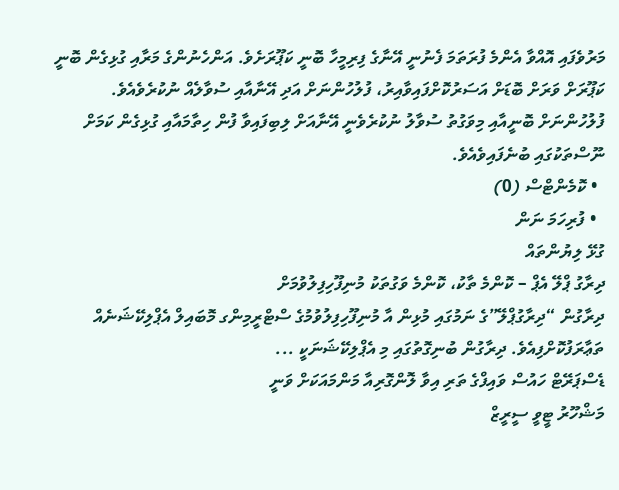މަރުވެފައި އޮއްވާ އެންމެ ފުރަތަމަ ފެނުނީ އޭނާގެ ފިރިމީހާ ބޮނީ ކަޕޫރަށެވެ. އަންހެނުންގެ މަރާއި ގުޅިގެން ބޮނީ ކަޕޫރަށް ވަރަށް ބޮޑަށް އަސަރުކޮށްފައިވާއިރު، ފުލުހުންނަށް އަދި އޭނާއާއި ސުވާލެއް ނުކުރެވެއެވެ.
ފުލުހުންނަށް ބޮނީއާއި މިވަގުތު ސުވާލު ނުކުރެވެނީ އޭނާއަށް ލިބިފައިވާ ފުން ހިތާމައާއި ގުޅިގެން ކަމަށް ނޫސްތަކުގައި ބުނެފައިވެއެވެ.
  • ކޮމެންޓްސް (0)
  • ފުރިހަމަ ނަން
ގުޅޭ ލިޔުންތައް
ދިރާގު ޕްލޭ އެޕް – ކޮންމެ ތާކު، ކޮންމެ ވަގުތަކު މުނިފޫހިފިލުވުމަށް
ދިރާގުން “ދިރާގުޕްލޭ”ގެ ނަމުގައި މުޅިން އާ މުނިފޫހިފިލުވުމުގެ ސްޓްރީމިންގ މޮބައިލް އެޕްލިކޭޝަނެއް ތަޢާރަފުކޮށްފިއެވެ. ދިރާގުން ބުނިގޮތުގައި މި އެޕްލިކޭޝަނަކީ ...
ޑެސްޕަރޭޓް ހައުސް ވައިފްގެ ތަރި އިވާ ލޮންގޮރިއާ މަންމައަކަށް ވަނީ
މަޝްހޫރު ޓީވީ ސީރީޒް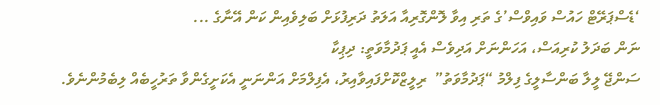‘ޑެސްޕަރޭޓް ހައުސް ވައިވްސް’ގެ ތަރި އިވާ ލޮންގޮރިއާ އަލަތު ދަރިފުޅަށް ބަލިވެއިން ކަން އޭނާގެ ...
ނަން ބަދަލު ކުރިއަސް، އަހަންނަށް އަދިވެސް އެއީ ޕަދުމާވަތީ: ދިޕިކާ
ސަންޖޭ ލީލާ ބަންސާލީގެ ފިލްމު “ޕަދުމާވަތު”  ރިލީޒްކޮށްފައިވާއިރު، އެފިލްމަށް އަންނަނީ އެކަށީގެންވާ ތަރުހީބެއް ލިބެމުންނެވެ.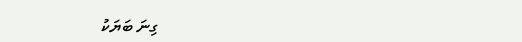ގިނަ ބަޔަކު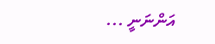އަންނަނީ ...